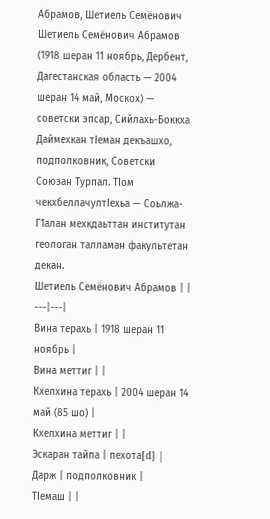Абрамов, Шетиель Семёнович
Шетиель Семёнович Абрамов (1918 шеран 11 ноябрь, Дербент, Дагестанская область — 2004 шеран 14 май, Москох) — советски эпсар, Сийлахь-Боккха Даймехкан тӀеман декъашхо, подполковник, Советски Союзан Турпал. ТӀом чекхбеллачултӀехьа — Соьлжа-Г1алан мехкдаьттан институтан геологан талламан факультетан декан.
Шетиель Семёнович Абрамов | |
---|---|
Вина терахь | 1918 шеран 11 ноябрь |
Вина меттиг | |
Кхелхина терахь | 2004 шеран 14 май (85 шо) |
Кхелхина меттиг | |
Эскаран тайпа | пехота[d] |
Дарж | подполковник |
ТӀемаш | |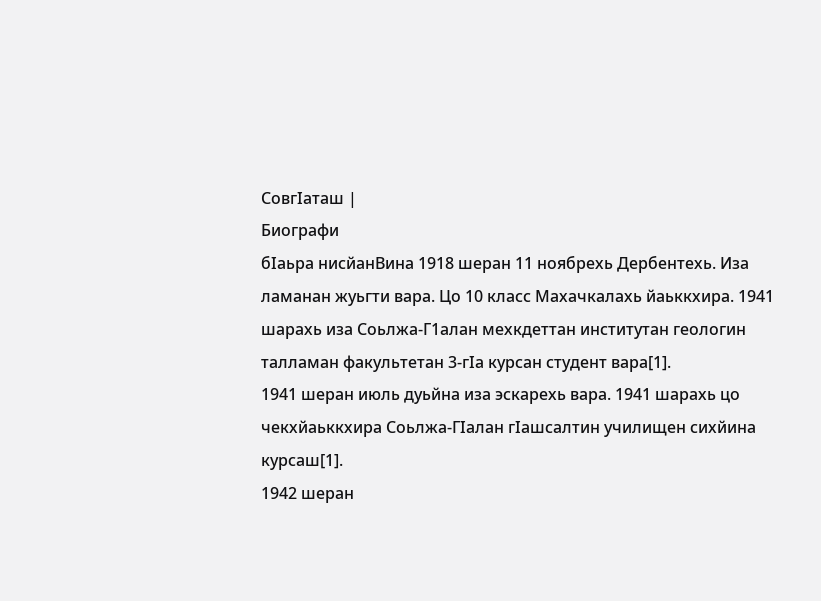СовгӀаташ |
Биографи
бӀаьра нисйанВина 1918 шеран 11 ноябрехь Дербентехь. Иза ламанан жуьгти вара. Цо 10 класс Махачкалахь йаьккхира. 1941 шарахь иза Соьлжа-Г1алан мехкдеттан институтан геологин талламан факультетан 3-гӀа курсан студент вара[1].
1941 шеран июль дуьйна иза эскарехь вара. 1941 шарахь цо чекхйаьккхира Соьлжа-ГӀалан гӀашсалтин училищен сихйина курсаш[1].
1942 шеран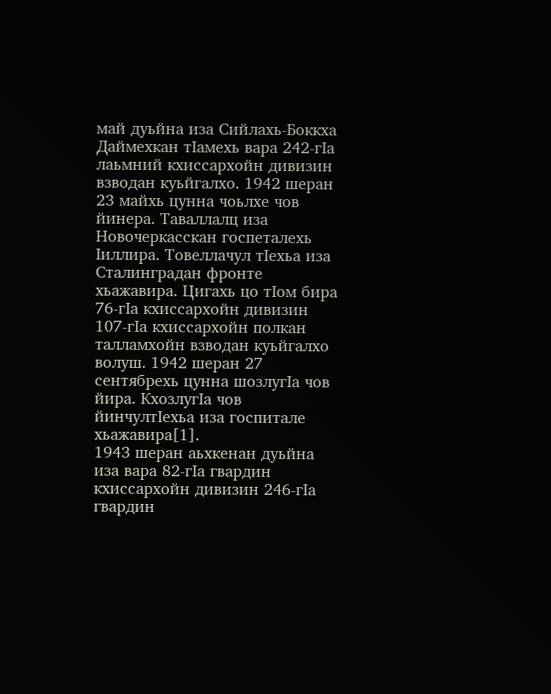май дуьйна иза Сийлахь-Боккха Даймехкан тӀамехь вара 242-гӀа лаьмний кхиссархойн дивизин взводан куьйгалхо. 1942 шеран 23 майхь цунна чоьлхе чов йинера. Таваллалц иза Новочеркасскан госпеталехь Ӏиллира. Товеллачул тӀехьа иза Сталинградан фронте хьажавира. Цигахь цо тӀом бира 76-гӀа кхиссархойн дивизин 107-гӀа кхиссархойн полкан талламхойн взводан куьйгалхо волуш. 1942 шеран 27 сентябрехь цунна шозлугӀа чов йира. КхозлугӀа чов йинчултӀехьа иза госпитале хьажавира[1].
1943 шеран аьхкенан дуьйна иза вара 82-гӀа гвардин кхиссархойн дивизин 246-гӀа гвардин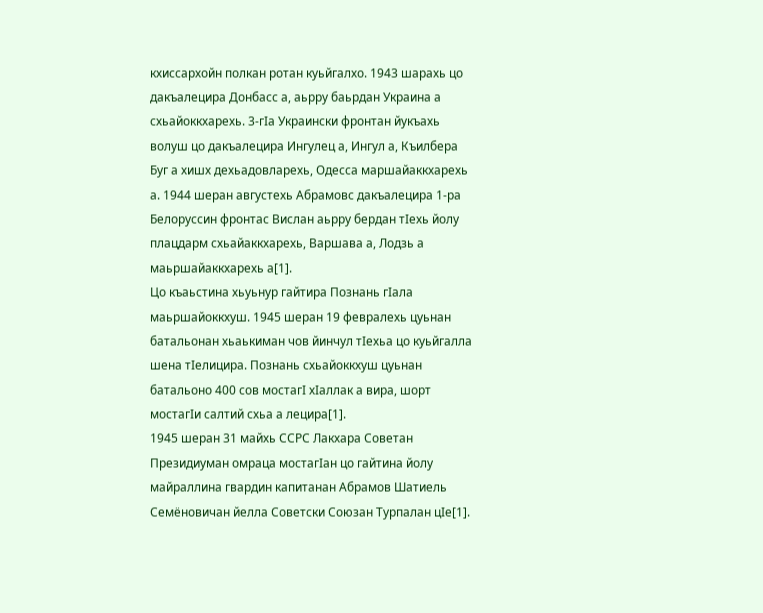кхиссархойн полкан ротан куьйгалхо. 1943 шарахь цо дакъалецира Донбасс а, аьрру баьрдан Украина а схьайоккхарехь. 3-гӀа Украински фронтан йукъахь волуш цо дакъалецира Ингулец а, Ингул а, Къилбера Буг а хишх дехьадовларехь, Одесса маршайаккхарехь а. 1944 шеран августехь Абрамовс дакъалецира 1-ра Белоруссин фронтас Вислан аьрру бердан тӀехь йолу плацдарм схьайаккхарехь, Варшава а, Лодзь а маьршайаккхарехь а[1].
Цо къаьстина хьуьнур гайтира Познань гӀала маьршайоккхуш. 1945 шеран 19 февралехь цуьнан батальонан хьаькиман чов йинчул тӀехьа цо куьйгалла шена тӀелицира. Познань схьайоккхуш цуьнан батальоно 400 сов мостагӀ хӀаллак а вира, шорт мостагӀи салтий схьа а лецира[1].
1945 шеран 31 майхь ССРС Лакхара Советан Президиуман омраца мостагӀан цо гайтина йолу майраллина гвардин капитанан Абрамов Шатиель Семёновичан йелла Советски Союзан Турпалан цӀе[1].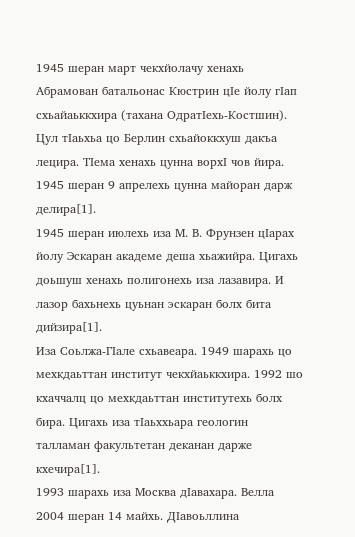1945 шеран март чекхйолачу хенахь Абрамован батальонас Кюстрин цӀе йолу гӀап схьайаьккхира (тахана ОдратӀехь-Костшин). Цул тӀаьхьа цо Берлин схьайоккхуш дакъа лецира. ТӀема хенахь цунна ворхӀ чов йира. 1945 шеран 9 апрелехь цунна майоран дарж делира[1].
1945 шеран июлехь иза М. В. Фрунзен цӀарах йолу Эскаран академе деша хьажийра. Цигахь доьшуш хенахь полигонехь иза лазавира. И лазор бахьнехь цуьнан эскаран болх бита дийзира[1].
Иза Соьлжа-ГӀале схьавеара. 1949 шарахь цо мехкдаьттан институт чекхйаьккхира. 1992 шо кхаччалц цо мехкдаьттан институтехь болх бира. Цигахь иза тӀаьххьара геологин талламан факультетан деканан дарже кхечира[1].
1993 шарахь иза Москва дӀавахара. Велла 2004 шеран 14 майхь. ДӀавоьллина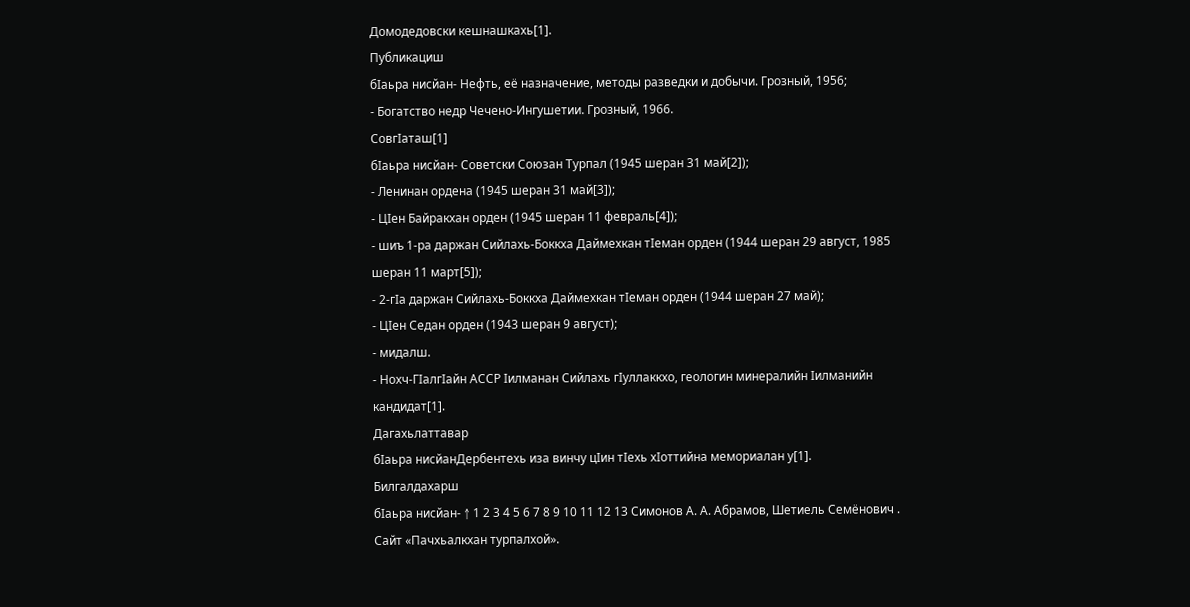Домодедовски кешнашкахь[1].
Публикациш
бӀаьра нисйан- Нефть, её назначение, методы разведки и добычи. Грозный, 1956;
- Богатство недр Чечено-Ингушетии. Грозный, 1966.
СовгӀаташ[1]
бӀаьра нисйан- Советски Союзан Турпал (1945 шеран 31 май[2]);
- Ленинан ордена (1945 шеран 31 май[3]);
- ЦӀен Байракхан орден (1945 шеран 11 февраль[4]);
- шиъ 1-ра даржан Сийлахь-Боккха Даймехкан тӀеман орден (1944 шеран 29 август, 1985 шеран 11 март[5]);
- 2-гӀа даржан Сийлахь-Боккха Даймехкан тӀеман орден (1944 шеран 27 май);
- ЦӀен Седан орден (1943 шеран 9 август);
- мидалш.
- Нохч-ГӀалгӀайн АССР Ӏилманан Сийлахь гӀуллаккхо, геологин минералийн Ӏилманийн кандидат[1].
Дагахьлаттавар
бӀаьра нисйанДербентехь иза винчу цӀин тӀехь хӀоттийна мемориалан у[1].
Билгалдахарш
бӀаьра нисйан- ↑ 1 2 3 4 5 6 7 8 9 10 11 12 13 Симонов А. А. Абрамов, Шетиель Семёнович . Cайт «Пачхьалкхан турпалхой».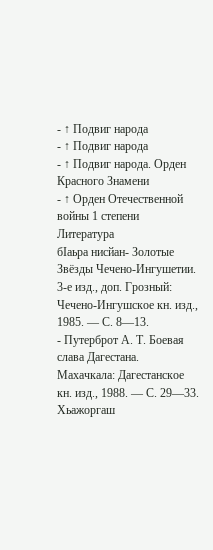- ↑ Подвиг народа
- ↑ Подвиг народа
- ↑ Подвиг народа. Орден Красного Знамени
- ↑ Орден Отечественной войны 1 степени
Литература
бӀаьра нисйан- Золотые Звёзды Чечено-Ингушетии. 3-е изд., доп. Грозный: Чечено-Ингушское кн. изд., 1985. — С. 8—13.
- Путерброт А. Т. Боевая слава Дагестана. Махачкала: Дагестанское кн. изд., 1988. — С. 29—33.
Хьажоргаш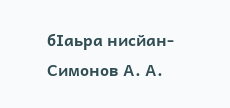бӀаьра нисйан- Симонов А. А.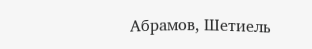Абрамов, Шетиель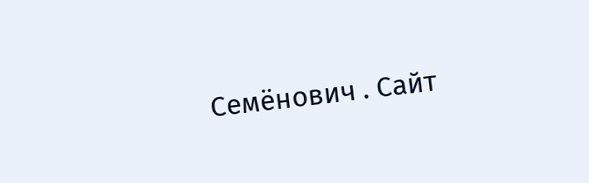Семёнович . Cайт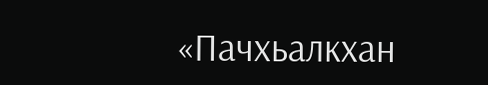«Пачхьалкхан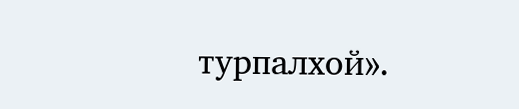турпалхой».